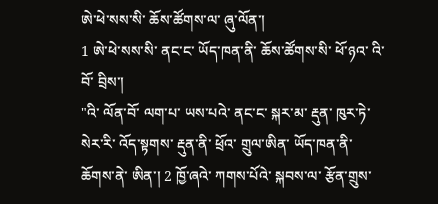ཨེ་ཕེ་སས་སི་ ཆོས་ཚོགས་ལ་ ཞུ་ལོན་།
1 ཨེ་ཕེ་སས་སི་ ནང་ང་ ཡོད་ཁན་ནི་ ཆོས་ཚོགས་སི་ ཕོ་ཉའ་ འི་བོ་ བྲིས་།
"འི་ ལོན་བོ་ ལག་པ་ ཡས་པའེ་ ནང་ང་ སྐར་མ་ རྡུན་ ཁུར་ཏེ་ སེར་རི་ འོད་སྟགས་ རྡུན་ནི་ ཕྲོའ་ གྲུལ་ཨིན་ ཡོད་ཁན་ནི་ ཆོགས་ནེ་ ཨིན་། 2 ཁྱོ་ཞའེ་ ཀགས་པོའེ་ སྐབས་ལ་ རྩོན་གྲུས་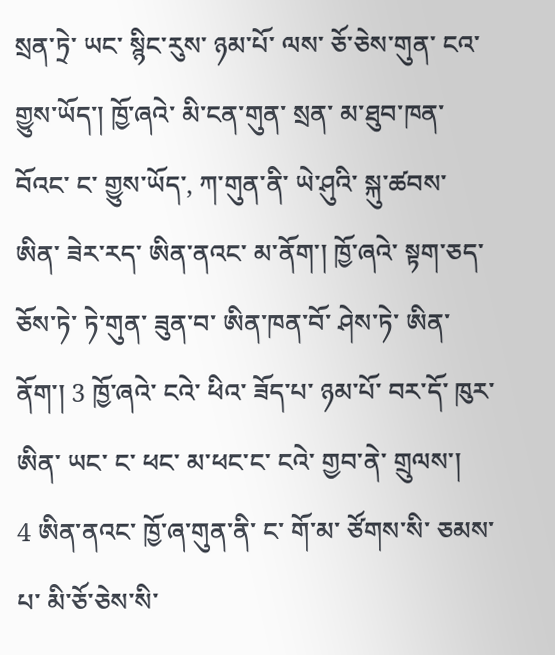སྲན་ཏྲེ་ ཡང་ སྙིང་རུས་ ཉམ་པོ་ ལས་ ཅོ་ཅེས་གུན་ ངའ་ གྱུས་ཡོད་། ཁྱོ་ཞའེ་ མི་ངན་གུན་ སྲན་ མ་ཐུབ་ཁན་བོའང་ ང་ གྱུས་ཡོད་, ཀ་གུན་ནི་ ཡེ་ཤུའི་ སྐུ་ཚབས་ ཨིན་ ཟེར་རད་ ཨིན་ནའང་ མ་ནོག་། ཁྱོ་ཞའེ་ སྟག་ཅད་ ཅོས་ཏེ་ ཏེ་གུན་ ཟུན་བ་ ཨིན་ཁན་བོ་ ཤེས་ཏེ་ ཨིན་ནོག་། 3 ཁྱོ་ཞའེ་ ངའེ་ ཕིའ་ ཟོད་པ་ ཉམ་པོ་ བར་དོ་ ཁུར་ཨིན་ ཡང་ ང་ ཕང་ མ་ཕང་ང་ ངའེ་ གྱབ་ནེ་ གྲུལས་།
4 ཨིན་ནའང་ ཁྱོ་ཞ་གུན་ནི་ ང་ གོ་མ་ ཙོགས་སི་ ཅམས་པ་ མི་ཅོ་ཅེས་སི་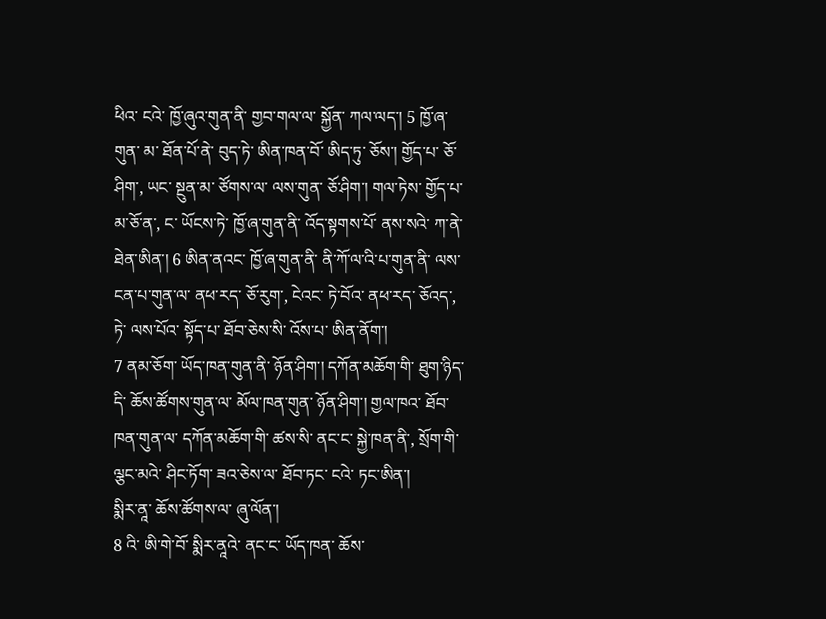ཕིའ་ ངའེ་ ཁྱོ་ཞུའ་གུན་ནི་ གྱབ་གལ་ལ་ སྐྱོན་ ཀལ་ལད་། 5 ཁྱོ་ཞ་གུན་ མ་ ཐོན་པོ་ནེ་ བུད་ཏེ་ ཨིན་ཁན་བོ་ ཨིད་ཏུ་ ཅོས་། གྱོད་པ་ ཅོ་ཤིག་, ཡང་ སྔུན་མ་ ཙོགས་ལ་ ལས་གུན་ ཅོ་ཤིག་། གལ་ཏེས་ གྱོད་པ་ མ་ཅོ་ན་, ང་ ཡོངས་ཏེ་ ཁྱོ་ཞ་གུན་ནི་ འོད་སྟགས་པོ་ ནས་སའེ་ ཀ་ནེ་ ཐེན་ཨིན་། 6 ཨིན་ནའང་ ཁྱོ་ཞ་གུན་ནི་ ནི་ཀོ་ལ་འི་པ་གུན་ནི་ ལས་ ངན་པ་གུན་ལ་ ནཕ་རད་ ཅོ་རུག་, ངེའང་ ཏེ་བོའ་ ནཕ་རད་ ཅོའད་, ཏེ་ ལས་པོའ་ སྟོད་པ་ ཐོབ་ཅེས་སི་ འོས་པ་ ཨིན་ནོག་།
7 ནམ་ཅོག་ ཡོད་ཁན་གུན་ནི་ ཉོན་ཤིག་། དཀོན་མཆོག་གི་ ཐུག་ཉིད་དི་ ཆོས་ཚོགས་གུན་ལ་ མོལ་ཁན་གུན་ ཉོན་ཤིག་། གྱལ་ཁའ་ ཐོབ་ཁན་གུན་ལ་ དཀོན་མཆོག་གི་ ཚས་སི་ ནང་ང་ སྐྱེ་ཁན་ནི་, སྲོག་གི་ ལྕང་མའེ་ ཤིང་ཏོག་ ཟའ་ཅེས་ལ་ ཐོབ་ཏང་ ངའེ་ ཏང་ཨིན་།
སྨིར་ནཱ་ ཆོས་ཚོགས་ལ་ ཞུ་ལོན་།
8 འི་ ཨི་གེ་བོ་ སྨིར་ནཱའེ་ ནང་ང་ ཡོད་ཁན་ ཆོས་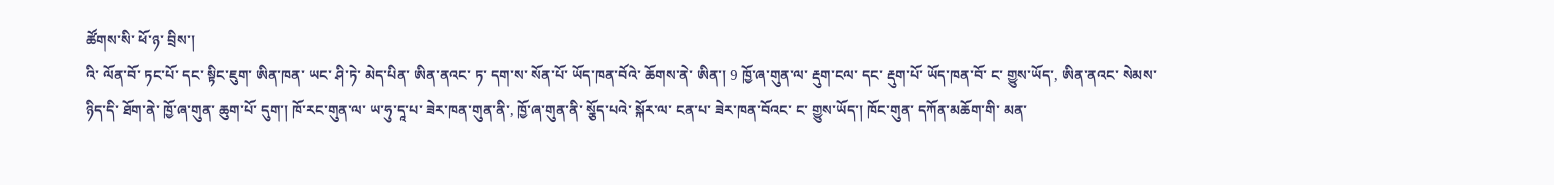ཚོགས་སི་ ཕོ་ཉ་ བྲིས་།
འི་ ལོན་བོ་ ཏང་པོ་ དང་ སྟིང་ཇུག་ ཨིན་ཁན་ ཡང་ ཤི་ཏེ་ མེད་པིན་ ཨིན་ནའང་ ཏ་ དག་ས་ སོན་པོ་ ཡོད་ཁན་བོའེ་ ཆོགས་ནེ་ ཨིན་། 9 ཁྱོ་ཞ་གུན་ལ་ རྡུག་ངལ་ དང་ རྡུག་པོ་ ཡོད་ཁན་བོ་ ང་ གྱུས་ཡོད་, ཨིན་ནའང་ སེམས་ཉིད་དི་ ཐོག་ནེ་ ཁྱོ་ཞ་གུན་ ཆུག་པོ་ དུག་། ཁོ་རང་གུན་ལ་ ཡ་ཧུ་དཱ་པ་ ཟེར་ཁན་གུན་ནི་, ཁྱོ་ཞ་གུན་ནི་ སྕོད་པའེ་ སྐོར་ལ་ ངན་པ་ ཟེར་ཁན་བོའང་ ང་ གྱུས་ཡོད་། ཁོང་གུན་ དཀོན་མཆོག་གི་ མན་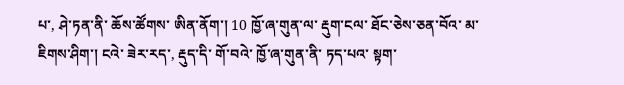པ་, ཤེ་ཏན་ནི་ ཆོས་ཚོགས་ ཨིན་ནོག་། 10 ཁྱོ་ཞ་གུན་ལ་ རྡུག་ངལ་ ཐོང་ཅེས་ཅན་བོའ་ མ་ཇིགས་ཤིག་། ངའེ་ ཟེར་རད་, རྡུད་དི་ གོ་བའེ་ ཁྱོ་ཞ་གུན་ནི་ ཏད་པའ་ སྟག་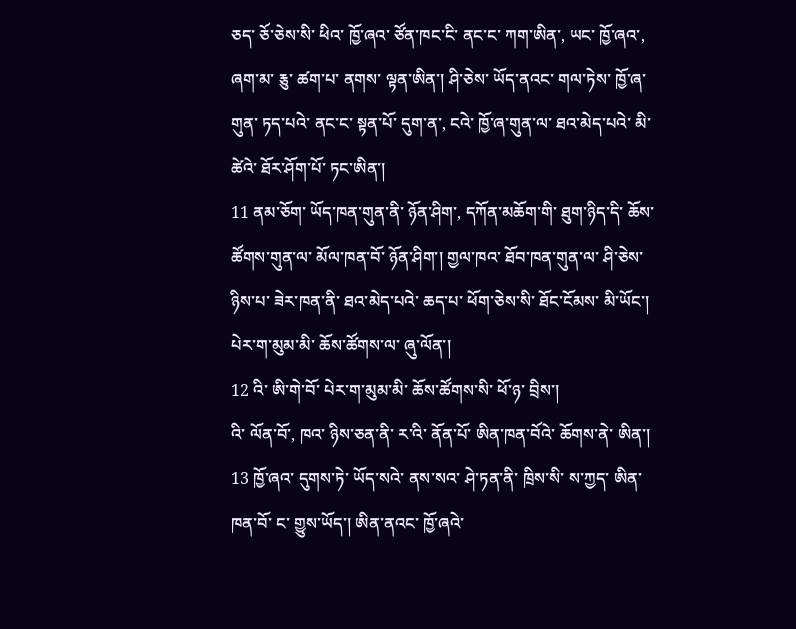ཅད་ ཅོ་ཅེས་སི་ ཕིའ་ ཁྱོ་ཞའ་ ཙོན་ཁང་ངི་ ནང་ང་ ཀག་ཨིན་, ཡང་ ཁྱོ་ཞའ་, ཞག་མ་ རྕུ་ ཚག་པ་ ནགས་ ལྟན་ཨིན་། ཤི་ཅེས་ ཡོད་ནའང་ གལ་ཏེས་ ཁྱོ་ཞ་གུན་ ཏད་པའེ་ ནང་ང་ སྟན་པོ་ དུག་ན་, ངའེ་ ཁྱོ་ཞ་གུན་ལ་ ཐའ་མེད་པའེ་ མི་ཚེའེ་ ཐོར་ཤོག་པོ་ ཏང་ཨིན་།
11 ནམ་ཅོག་ ཡོད་ཁན་གུན་ནི་ ཉོན་ཤིག་, དཀོན་མཆོག་གི་ ཐུག་ཉིད་དི་ ཆོས་ཚོགས་གུན་ལ་ མོལ་ཁན་བོ་ ཉོན་ཤིག་། གྱལ་ཁའ་ ཐོབ་ཁན་གུན་ལ་ ཤི་ཅེས་ ཉིས་པ་ ཟེར་ཁན་ནི་ ཐའ་མེད་པའེ་ ཆད་པ་ ཕོག་ཅེས་སི་ ཐོང་ངོམས་ མི་ཡོང་།
པེར་ག་མུམ་མི་ ཆོས་ཚོགས་ལ་ ཞུ་ལོན་།
12 འི་ ཨི་གེ་བོ་ པེར་ག་མུམ་མི་ ཆོས་ཚོགས་སི་ ཕོ་ཉ་ བྲིས་།
འི་ ལོན་བོ་, ཁའ་ ཉིས་ཅན་ནི་ ར་འི་ ནོན་པོ་ ཨིན་ཁན་བོའེ་ ཆོགས་ནེ་ ཨིན་། 13 ཁྱོ་ཞའ་ དུགས་ཏེ་ ཡོད་སའེ་ ནས་སའ་ ཤེ་ཏན་ནི་ ཁྲིས་སི་ ས་ཀྱད་ ཨིན་ཁན་བོ་ ང་ གྱུས་ཡོད་། ཨིན་ནའང་ ཁྱོ་ཞའེ་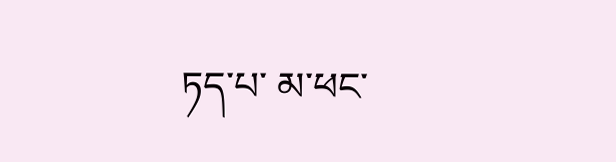ཏད་པ་ མ་ཕང་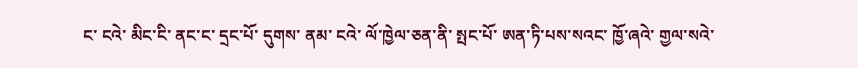ང་ ངའེ་ མིང་ངི་ ནང་ང་ དྲང་པོ་ དུགས་ ནམ་ ངའེ་ ལོ་ཁྱེལ་ཅན་ནི་ སྤང་པོ་ ཨན་ཏི་པས་སའང་ ཁྱོ་ཞའེ་ གྱལ་སའེ་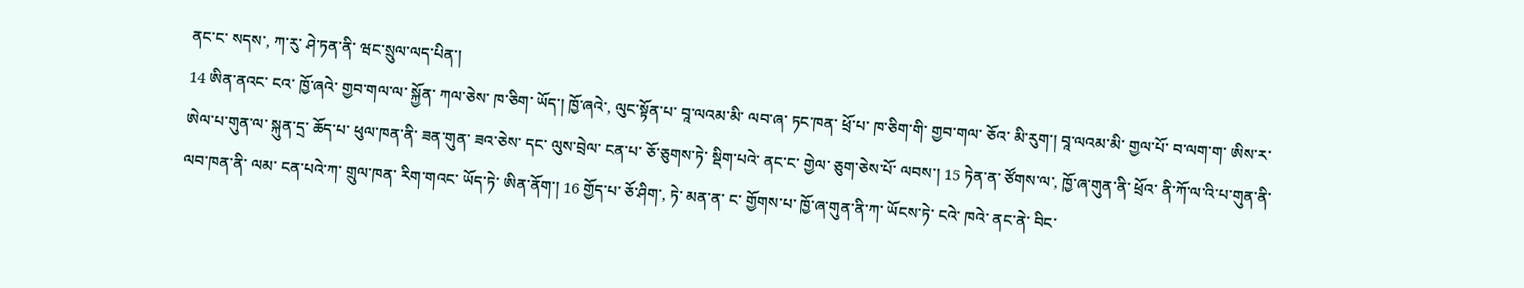ནང་ང་ སདས་, ཀ་རུ་ ཤེ་ཏན་ནི་ ཝང་སྲུལ་ལད་པིན་།
14 ཨིན་ནའང་ ངའ་ ཁྱོ་ཞའེ་ གྱབ་གལ་ལ་ སྐྱོན་ ཀལ་ཅེས་ ཁ་ཅིག་ ཡོད་། ཁྱོ་ཞའེ་, ལུང་སྟོན་པ་ བཱ་ལའམ་མི་ ལབ་ཞ་ ཏང་ཁན་ ཕྲོ་པ་ ཁ་ཅིག་གི་ གྱབ་གལ་ ཅོའ་ མི་རུག་། བཱ་ལའམ་མི་ གྱལ་པོ་ བ་ལག་ག་ ཨིས་ར་ཨེལ་པ་གུན་ལ་ སྐུན་དྲ་ ཆོད་པ་ ཕུལ་ཁན་ནི་ ཟན་གུན་ ཟའ་ཅེས་ དང་ ལུས་བྲེལ་ ངན་པ་ ཅོ་ཅུགས་ཏེ་ སྡིག་པའེ་ ནང་ང་ གྱེལ་ ཅུག་ཅེས་པོ་ ལབས་། 15 ཏེན་ན་ ཙོགས་ལ་, ཁྱོ་ཞ་གུན་ནི་ ཕྲོའ་ ནི་ཀོ་ལ་འི་པ་གུན་ནི་ ལབ་ཁན་ནི་ ལམ་ ངན་པའེ་ཀ་ གྲུལ་ཁན་ རིག་གའང་ ཡོད་ཏེ་ ཨིན་ནོག་། 16 གྱོད་པ་ ཅོ་ཤིག་, ཏེ་ མན་ན་ ང་ གྱོགས་པ་ ཁྱོ་ཞ་གུན་ནི་ཀ་ ཡོངས་ཏེ་ ངའེ་ ཁའེ་ ནང་ནེ་ བིང་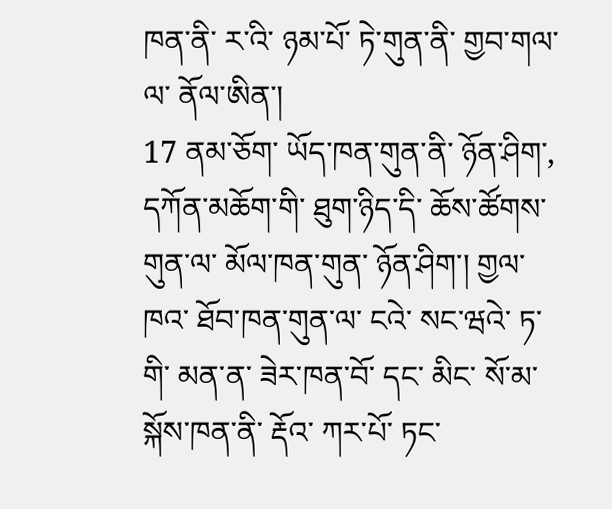ཁན་ནི་ ར་འི་ ཉམ་པོ་ ཏེ་གུན་ནི་ གྱབ་གལ་ལ་ ནོལ་ཨིན་།
17 ནམ་ཅོག་ ཡོད་ཁན་གུན་ནི་ ཉོན་ཤིག་, དཀོན་མཆོག་གི་ ཐུག་ཉིད་དི་ ཆོས་ཚོགས་གུན་ལ་ མོལ་ཁན་གུན་ ཉོན་ཤིག་། གྱལ་ཁའ་ ཐོབ་ཁན་གུན་ལ་ ངའེ་ སང་ཝའེ་ ཏ་གི་ མན་ན་ ཟེར་ཁན་བོ་ དང་ མིང་ སོ་མ་ སྐོས་ཁན་ནི་ རྡོའ་ ཀར་པོ་ ཏང་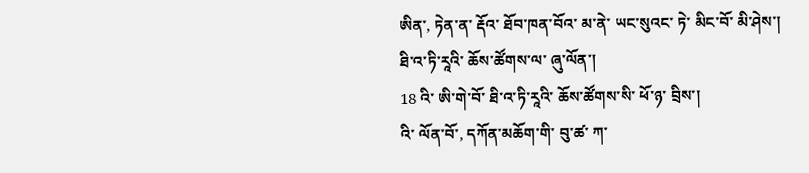ཨིན་, ཏེན་ན་ རྡོའ་ ཐོབ་ཁན་བོའ་ མ་ནེ་ ཡང་སུའང་ ཏེ་ མིང་བོ་ མི་ཤེས་།
ཐི་འ་ཏི་རཱའི་ ཆོས་ཚོགས་ལ་ ཞུ་ལོན་།
18 འི་ ཨི་གེ་བོ་ ཐི་འ་ཏི་རཱའི་ ཆོས་ཚོགས་སི་ ཕོ་ཉ་ བྲིས་།
འི་ ལོན་བོ་, དཀོན་མཆོག་གི་ བུ་ཚ་ ཀ་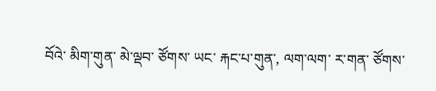བོའེ་ མིག་གུན་ མེ་ལྡབ་ ཙོགས་ ཡང་ རྐང་པ་གུན་, ལག་ལག་ ར་གན་ ཙོགས་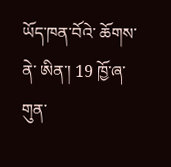ཡོད་ཁན་བོའེ་ ཆོགས་ནེ་ ཨིན་། 19 ཁྱོ་ཞ་གུན་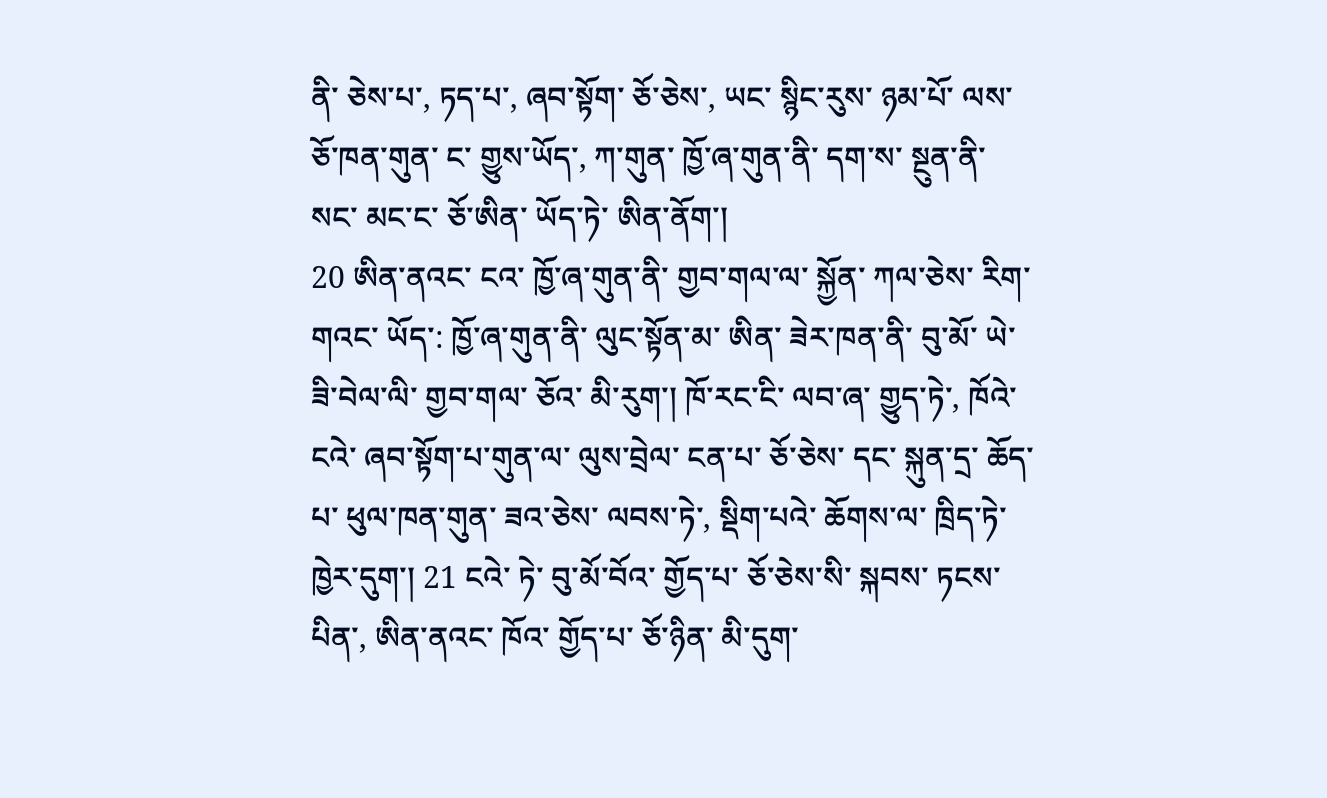ནི་ ཅེས་པ་, ཏད་པ་, ཞབ་སྟོག་ ཅོ་ཅེས་, ཡང་ སྙིང་རུས་ ཉམ་པོ་ ལས་ ཅོ་ཁན་གུན་ ང་ གྱུས་ཡོད་, ཀ་གུན་ ཁྱོ་ཞ་གུན་ནི་ དག་ས་ སྔུན་ནི་ སང་ མང་ང་ ཅོ་ཨིན་ ཡོད་ཏེ་ ཨིན་ནོག་།
20 ཨིན་ནའང་ ངའ་ ཁྱོ་ཞ་གུན་ནི་ གྱབ་གལ་ལ་ སྐྱོན་ ཀལ་ཅེས་ རིག་གའང་ ཡོད་: ཁྱོ་ཞ་གུན་ནི་ ལུང་སྟོན་མ་ ཨིན་ ཟེར་ཁན་ནི་ བུ་མོ་ ཡེ་ཟི་བེལ་ལི་ གྱབ་གལ་ ཅོའ་ མི་རུག་། ཁོ་རང་ངི་ ལབ་ཞ་ གྱུད་ཏེ་, ཁོའེ་ ངའེ་ ཞབ་སྟོག་པ་གུན་ལ་ ལུས་བྲེལ་ ངན་པ་ ཅོ་ཅེས་ དང་ སྐུན་དྲ་ ཆོད་པ་ ཕུལ་ཁན་གུན་ ཟའ་ཅེས་ ལབས་ཏེ་, སྡིག་པའེ་ ཆོགས་ལ་ ཁྲིད་ཏེ་ ཁྱེར་དུག་། 21 ངའེ་ ཏེ་ བུ་མོ་བོའ་ གྱོད་པ་ ཅོ་ཅེས་སི་ སྐབས་ ཏངས་པིན་, ཨིན་ནའང་ ཁོའ་ གྱོད་པ་ ཅོ་ཉིན་ མི་དུག་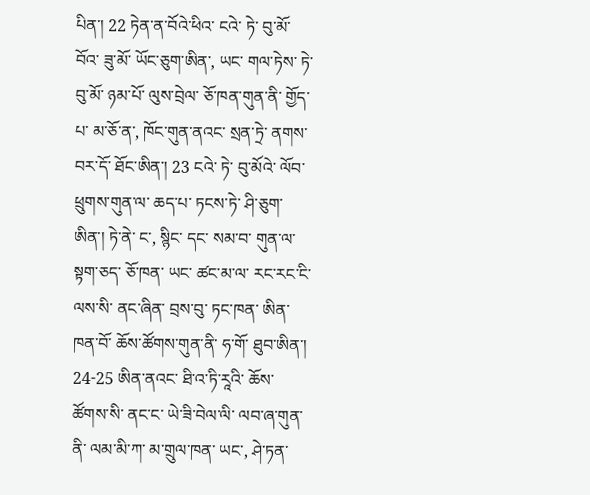པིན་། 22 ཏེན་ན་བོའེ་ཕིའ་ ངའེ་ ཏེ་ བུ་མོ་བོའ་ ཟུ་མོ་ ཡོང་ཅུག་ཨིན་, ཡང་ གལ་ཏེས་ ཏེ་ བུ་མོ་ ཉམ་པོ་ ལུས་བྲེལ་ ཅོ་ཁན་གུན་ནི་ གྱོད་པ་ མ་ཅོ་ན་, ཁོང་གུན་ནའང་ སྲན་ཏྲེ་ ནགས་བར་དོ་ ཐོང་ཨིན་། 23 ངའེ་ ཏེ་ བུ་མོའེ་ ལོབ་ཕྲུགས་གུན་ལ་ ཆད་པ་ ཏངས་ཏེ་ ཤི་ཅུག་ཨིན་། ཏེ་ནེ་ ང་, སྙིང་ དང་ སམ་བ་ གུན་ལ་ སྟག་ཅད་ ཅོ་ཁན་ ཡང་ ཚང་མ་ལ་ རང་རང་ངི་ ལས་སི་ ནང་ཞིན་ བྲས་བུ་ ཏང་ཁན་ ཨིན་ཁན་བོ་ ཆོས་ཚོགས་གུན་ནི་ ཧ་གོ་ ཐུབ་ཨིན་། 24-25 ཨིན་ནའང་ ཐི་འ་ཏི་རཱའི་ ཆོས་ཚོགས་སི་ ནང་ང་ ཡེ་ཟི་བེལ་ལི་ ལབ་ཞ་གུན་ནི་ ལམ་མི་ཀ་ མ་གྲུལ་ཁན་ ཡང་, ཤེ་ཏན་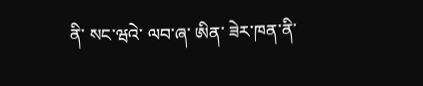ནི་ སང་ཝའེ་ ལབ་ཞ་ ཨིན་ ཟེར་ཁན་ནི་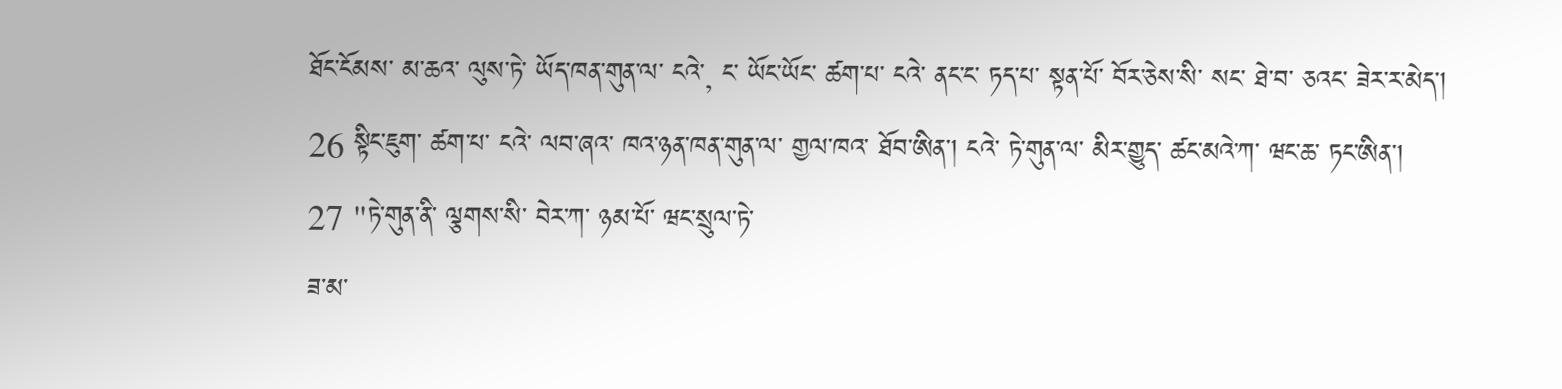ཐོང་ངོམས་ མ་ཆའ་ ལུས་ཏེ་ ཡོད་ཁན་གུན་ལ་ ངའེ་, ང་ ཡོང་ཡོང་ ཚག་པ་ ངའེ་ ནང་ང་ ཏད་པ་ སྟན་པོ་ བོར་ཅེས་སི་ སང་ ཐེ་བ་ ཅའང་ ཟེར་ར་མེད་།
26 སྟིང་ཇུག་ ཚག་པ་ ངའེ་ ལབ་ཞའ་ ཁའ་ཉན་ཁན་གུན་ལ་ གྱལ་ཁའ་ ཐོབ་ཨིན་། ངའེ་ ཏེ་གུན་ལ་ མིར་གྱུད་ ཚང་མའེ་ཀ་ ཝང་ཆ་ ཏང་ཨིན་།
27 "ཏེ་གུན་ནི་ ལྕགས་སི་ བེར་ཀ་ ཉམ་པོ་ ཝང་སྲུལ་ཏེ་
ཟ་མ་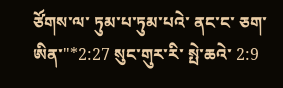ཙོགས་ལ་ ཏུམ་པ་ཏུམ་པའེ་ ནང་ང་ ཅག་ཨིན་"*2:27 སུང་གུར་རི་ སྤེ་ཆའེ་ 2:9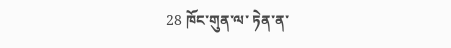28 ཁོང་གུན་ལ་ ཏེན་ན་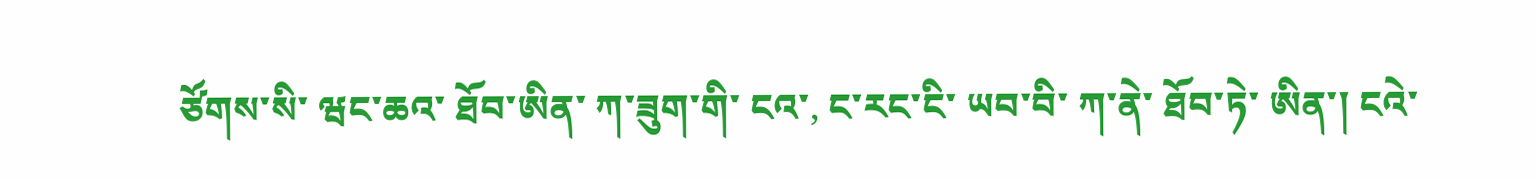ཙོགས་སི་ ཝང་ཆའ་ ཐོབ་ཨིན་ ཀ་ཟུག་གི་ ངའ་, ང་རང་ངི་ ཡབ་བི་ ཀ་ནེ་ ཐོབ་ཏེ་ ཨིན་། ངའེ་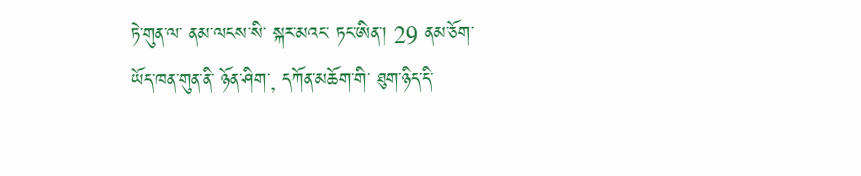ཏེ་གུན་ལ་ ནམ་ལངས་སི་ སྐར་མའང་ ཏང་ཨིན་། 29 ནམ་ཅོག་ ཡོད་ཁན་གུན་ནི་ ཉོན་ཤིག་, དཀོན་མཆོག་གི་ ཐུག་ཉིད་དི་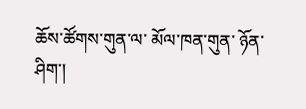ཆོས་ཚོགས་གུན་ལ་ མོལ་ཁན་གུན་ ཉོན་ཤིག་།